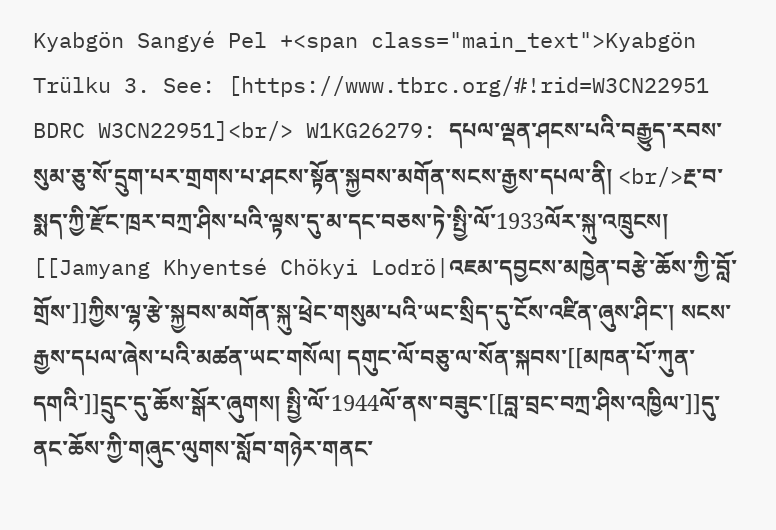Kyabgön Sangyé Pel +<span class="main_text">Kyabgön Trülku 3. See: [https://www.tbrc.org/#!rid=W3CN22951 BDRC W3CN22951]<br/> W1KG26279: དཔལ་ལྡན་ཤངས་པའི་བརྒྱུད་རབས་སུམ་ཅུ་སོ་དྲུག་པར་གྲགས་པ་ཤངས་སྟོན་སྐྱབས་མགོན་སངས་རྒྱས་དཔལ་ནི། <br/>རྔ་བ་སྨད་ཀྱི་རྫོང་ཁྲར་བཀྲ་ཤིས་པའི་ལྟས་དུ་མ་དང་བཅས་ཏེ་སྤྱི་ལོ་1933ལོར་སྐུ་འཁྲུངས། [[Jamyang Khyentsé Chökyi Lodrö|འཇམ་དབྱངས་མཁྱེན་བརྩེ་ཆོས་ཀྱི་བློ་གྲོས་]]ཀྱིས་ལྷ་རྩེ་སྐྱབས་མགོན་སྐུ་ཕྲེང་གསུམ་པའི་ཡང་སྲིད་དུ་ངོས་འཛིན་ཞུས་ཤིང་། སངས་རྒྱས་དཔལ་ཞེས་པའི་མཚན་ཡང་གསོལ། དགུང་ལོ་བཅུ་ལ་སོན་སྐབས་[[མཁན་པོ་ཀུན་དགའི་]]དྲུང་དུ་ཆོས་སྒོར་ཞུགས། སྤྱི་ལོ་1944ལོ་ནས་བཟུང་[[བླ་བྲང་བཀྲ་ཤིས་འཁྱིལ་]]དུ་ནང་ཆོས་ཀྱི་གཞུང་ལུགས་སློབ་གཉེར་གནང་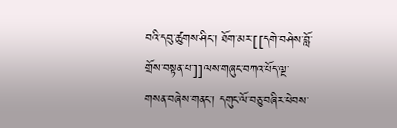བའི་དབུ་ཚུགས་ཤིང་། ཐོག་མར་[[དགེ་བཤེས་བློ་གྲོས་བསྟན་པ་]]ལས་གཞུང་བཀའ་པོད་ལྔ་གསན་བཞེས་གནང་། དགུང་ལོ་བཅུ་བཞིར་ཕེབས་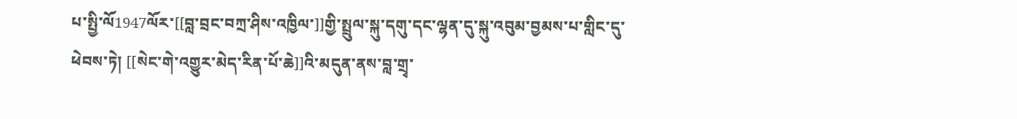པ་སྤྱི་ལོ1947ལོར་[[བླ་བྲང་བཀྲ་ཤིས་འཁྱིལ་]]གྱི་སྤྲུལ་སྐུ་དགུ་དང་ལྷན་དུ་སྐུ་འབུམ་བྱམས་པ་གླིང་དུ་ཕེབས་ཏེ། [[སེང་གེ་འགྱུར་མེད་རིན་པོ་ཆེ]]འི་མདུན་ནས་བླ་གྲྭ་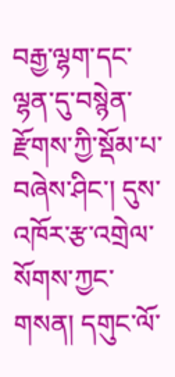བརྒྱ་ལྷག་དང་ལྷན་དུ་བསྙེན་རྫོགས་ཀྱི་སྡོམ་པ་བཞེས་ཤིང་། དུས་འཁོར་རྩ་འགྲེལ་སོགས་ཀྱང་གསན། དགུང་ལོ་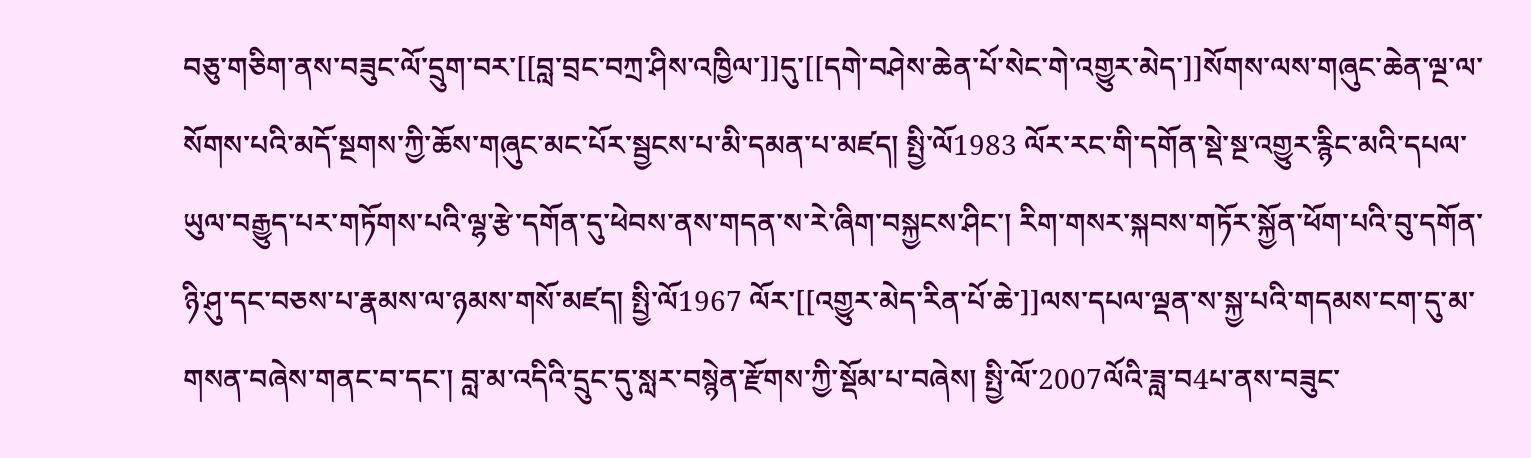བཅུ་གཅིག་ནས་བཟུང་ལོ་དྲུག་བར་[[བླ་བྲང་བཀྲ་ཤིས་འཁྱིལ་]]དུ་[[དགེ་བཤེས་ཆེན་པོ་སེང་གེ་འགྱུར་མེད་]]སོགས་ལས་གཞུང་ཆེན་ལྔ་ལ་སོགས་པའི་མདོ་སྔགས་ཀྱི་ཆོས་གཞུང་མང་པོར་སྦྱངས་པ་མི་དམན་པ་མཛད། སྤྱི་ལོ1983 ལོར་རང་གི་དགོན་སྡེ་སྔ་འགྱུར་རྙིང་མའི་དཔལ་ཡུལ་བརྒྱུད་པར་གཏོགས་པའི་ལྷ་རྩེ་དགོན་དུ་ཕེབས་ནས་གདན་ས་རེ་ཞིག་བསྐྱངས་ཤིང་། རིག་གསར་སྐབས་གཏོར་སྐྱོན་ཕོག་པའི་བུ་དགོན་ཉི་ཤུ་དང་བཅས་པ་རྣམས་ལ་ཉམས་གསོ་མཛད། སྤྱི་ལོ1967 ལོར་[[འགྱུར་མེད་རིན་པོ་ཆེ་]]ལས་དཔལ་ལྡན་ས་སྐྱ་པའི་གདམས་ངག་དུ་མ་གསན་བཞེས་གནང་བ་དང་། བླ་མ་འདིའི་དྲུང་དུ་སླར་བསྙེན་རྫོགས་ཀྱི་སྡོམ་པ་བཞེས། སྤྱི་ལོ་2007ལོའི་ཟླ་བ4པ་ནས་བཟུང་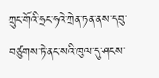ཀྲུང་གོའི་ཧྲང་ཧའེ་ཀྲེན་ཏན་ནས་དབུ་བཙུགས་ཏེ་ནང་སའི་ཁུལ་དུ་ཤངས་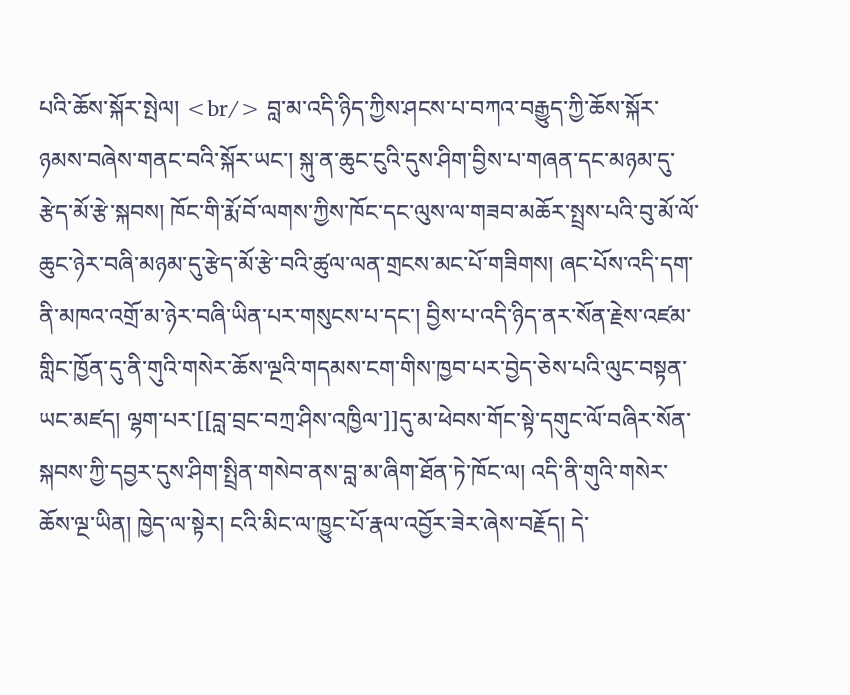པའི་ཆོས་སྐོར་སྤེལ། <br/> བླ་མ་འདི་ཉིད་ཀྱིས་ཤངས་པ་བཀའ་བརྒྱུད་ཀྱི་ཆོས་སྐོར་ཉམས་བཞེས་གནང་བའི་སྐོར་ཡང་། སྐུ་ན་ཆུང་ངུའི་དུས་ཤིག་བྱིས་པ་གཞན་དང་མཉམ་དུ་རྩེད་མོ་རྩེ་སྐབས། ཁོང་གི་རྨོ་བོ་ལགས་ཀྱིས་ཁོང་དང་ལུས་ལ་གཟབ་མཆོར་སྤྲས་པའི་བུ་མོ་ལོ་ཆུང་ཉེར་བཞི་མཉམ་དུ་རྩེད་མོ་རྩེ་བའི་ཚུལ་ལན་གྲངས་མང་པོ་གཟིགས། ཞང་པོས་འདི་དག་ནི་མཁའ་འགྲོ་མ་ཉེར་བཞི་ཡིན་པར་གསུངས་པ་དང་། བྱིས་པ་འདི་ཉིད་ནར་སོན་རྗེས་འཛམ་གླིང་ཁྱོན་དུ་ནི་གུའི་གསེར་ཆོས་ལྔའི་གདམས་ངག་གིས་ཁྱབ་པར་བྱེད་ཅེས་པའི་ལུང་བསྟན་ཡང་མཛད། ལྷག་པར་[[བླ་བྲང་བཀྲ་ཤིས་འཁྱིལ་]]དུ་མ་ཕེབས་གོང་སྟེ་དགུང་ལོ་བཞིར་སོན་སྐབས་ཀྱི་དབྱར་དུས་ཤིག་སྤྲིན་གསེབ་ནས་བླ་མ་ཞིག་ཐོན་ཏེ་ཁོང་ལ། འདི་ནི་གུའི་གསེར་ཆོས་ལྔ་ཡིན། ཁྱེད་ལ་སྟེར། ངའི་མིང་ལ་ཁྱུང་པོ་རྣལ་འབྱོར་ཟེར་ཞེས་བརྗོད། དེ་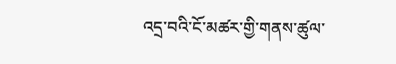འདྲ་བའི་ངོ་མཚར་གྱི་གནས་ཚུལ་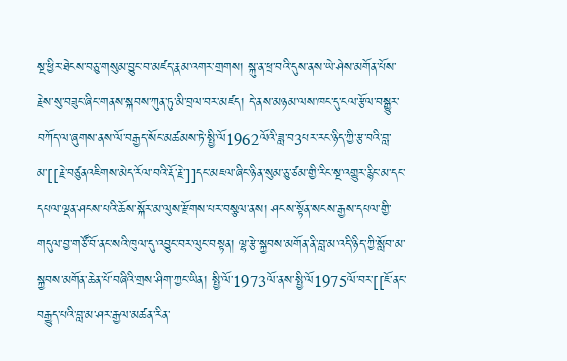སྔ་ཕྱིར་ཐེངས་བཅུ་གསུམ་བྱུང་བ་མཛད་རྣམ་འགར་གྲགས། སྐུ་ན་ཕྲ་བའི་དུས་ནས་ཡེ་ཤེས་མགོན་པོས་རྗེས་སུ་བཟུང་ཞིང་གནས་སྐབས་ཀུན་ཏུ་མི་བྲལ་བར་མཛད། དེ་ནས་མཉམ་ལས་ཁང་དུ་ངལ་རྩོལ་བསྒྱུར་བཀོད་ལ་ཞུགས་ནས་ལོ་བརྒྱད་སོང་མཚམས་ཏེ་སྤྱི་ལོ1962ལོའི་ཟླ་བ3པར་རང་ཉིད་ཀྱི་རྩ་བའི་བླ་མ་[[རྗེ་བཙུནའཇིགས་མེད་རོལ་བའི་རྡོ་རྗེ་]]དང་མཇལ་ཞིང་ཉིན་སུམ་ཅུ་ཙམ་གྱི་རིང་སྔ་འགྱུར་རྙིང་མ་དང་དཔལ་ལྡན་ཤངས་པའི་ཆོས་སྐོར་མ་ལུས་རྫོགས་པར་བསྩལ་ནས། ཤངས་སྟོན་སངས་རྒྱས་དཔལ་གྱི་གདུལ་བྱ་གཙོ་བོ་ནང་སའི་ཁུལ་དུ་འབྱུང་བར་ལུང་བསྟན། ལྷ་རྩེ་སྐྱབས་མགོན་ནི་བླ་མ་འདི་ཉིད་ཀྱི་སློབ་མ་སྐྱབས་མགོན་ཆེན་པོ་བཞིའི་གྲས་ཤིག་ཀྱང་ཡིན། སྤྱི་ལོ་1973ལོ་ནས་སྤྱི་ལོ1975ལོ་བར་[[ཇོ་ནང་བརྒྱུད་པའི་བླ་མ་ཤར་རྒྱལ་མཚན་རིན་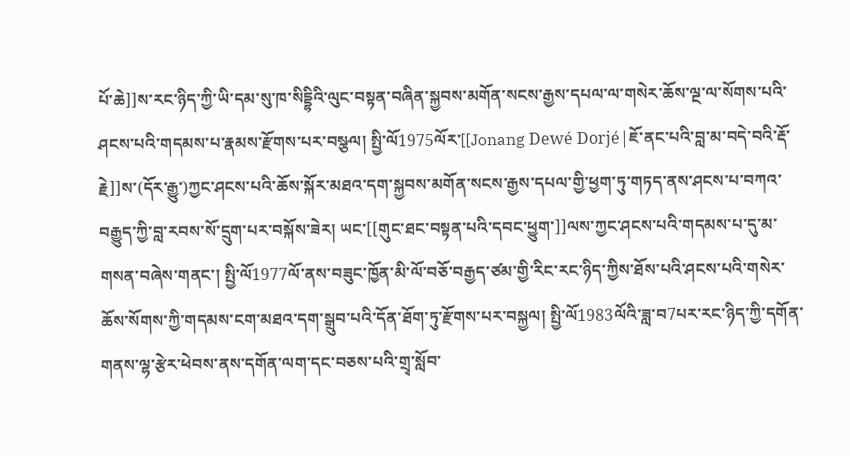པོ་ཆེ]]ས་རང་ཉིད་ཀྱི་ཡི་དམ་སུ་ཁ་སིདྡྷིའི་ལུང་བསྟན་བཞིན་སྐྱབས་མགོན་སངས་རྒྱས་དཔལ་ལ་གསེར་ཆོས་ལྔ་ལ་སོགས་པའི་ཤངས་པའི་གདམས་པ་རྣམས་རྫོགས་པར་བསྩལ། སྤྱི་ལོ1975ལོར་[[Jonang Dewé Dorjé|ཇོ་ནང་པའི་བླ་མ་བདེ་བའི་རྡོ་རྗེ]]ས་(དོར་རྒྱུ་)ཀྱང་ཤངས་པའི་ཆོས་སྐོར་མཐའ་དག་སྐྱབས་མགོན་སངས་རྒྱས་དཔལ་གྱི་ཕྱག་ཏུ་གཏད་ནས་ཤངས་པ་བཀའ་བརྒྱུད་ཀྱི་བླ་རབས་སོ་དྲུག་པར་བསྐོས་ཟེར། ཡང་[[གུང་ཐང་བསྟན་པའི་དབང་ཕྱུག་]]ལས་ཀྱང་ཤངས་པའི་གདམས་པ་དུ་མ་གསན་བཞེས་གནང་། སྤྱི་ལོ1977ལོ་ནས་བཟུང་ཁྱོན་མི་ལོ་བཅོ་བརྒྱད་ཙམ་གྱི་རིང་རང་ཉིད་ཀྱིས་ཐོས་པའི་ཤངས་པའི་གསེར་ཆོས་སོགས་ཀྱི་གདམས་ངག་མཐའ་དག་སྒྲུབ་པའི་དོན་ཐོག་ཏུ་རྫོགས་པར་བསྐྱལ། སྤྱི་ལོ1983ལོའི་ཟླ་བ7པར་རང་ཉིད་ཀྱི་དགོན་གནས་ལྷ་རྩེར་ཕེབས་ནས་དགོན་ལག་དང་བཅས་པའི་གྲྭ་སློབ་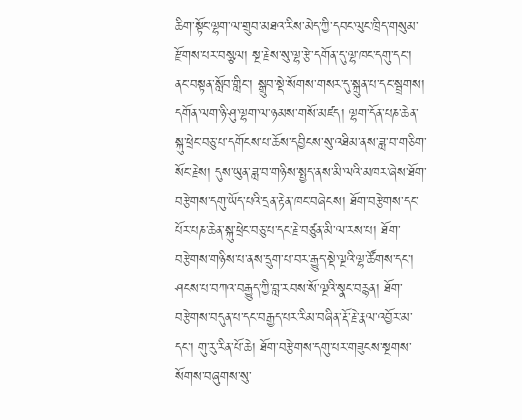ཆིག་སྟོང་ལྷག་ལ་གྲུབ་མཐའ་རིས་མེད་ཀྱི་དབང་ལུང་ཁྲིད་གསུམ་རྫོགས་པར་བསྩལ། སྔ་རྗེས་སུ་ལྷ་རྩེ་དགོན་དུ་ལྷ་ཁང་དགུ་དང་། ནང་བསྟན་སློབ་གླིང་། སྒྲུབ་སྡེ་སོགས་གསར་དུ་སྐྲུན་པ་དང་སྦྲགས། དགོན་ལག་ཉི་ཤུ་ལྷག་ལ་ཉམས་གསོ་མཛད། ལྷག་དོན་པཎ་ཆེན་སྐུ་ཕྲེང་བཅུ་པ་དགོངས་པ་ཆོས་དབྱིངས་སུ་འཐིམ་ནས་ཟླ་བ་གཅིག་སོང་རྗེས། དུས་ཡུན་ཟླ་བ་གཉིས་སྤྱད་ནས་མི་ལའི་མཁར་ཞེས་ཐོག་བརྩེགས་དགུ་ཡོད་པའི་དྲན་རྟེན་ཁང་བཞེངས། ཐོག་བརྩེགས་དང་པོར་པཎ་ཆེན་སྐུ་ཕྲེང་བཅུ་པ་དང་རྗེ་བཙུན་མི་ལ་རས་པ། ཐོག་བརྩེགས་གཉིས་པ་ནས་དྲུག་པ་བར་རྒྱུད་སྡེ་ལྔའི་ལྷ་ཚོགས་དང་། ཤངས་པ་བཀའ་བརྒྱུད་ཀྱི་བླ་རབས་སོ་ལྔའི་སྣང་བརྙན། ཐོག་བརྩེགས་བདུན་པ་དང་བརྒྱད་པར་རིམ་བཞིན་རྡོ་རྗེ་རྣལ་འབྱོར་མ་དང་། གུ་རུ་རིན་པོ་ཆེ། ཐོག་བརྩེགས་དགུ་པར་གཟུངས་སྔགས་སོགས་བཞུགས་སུ་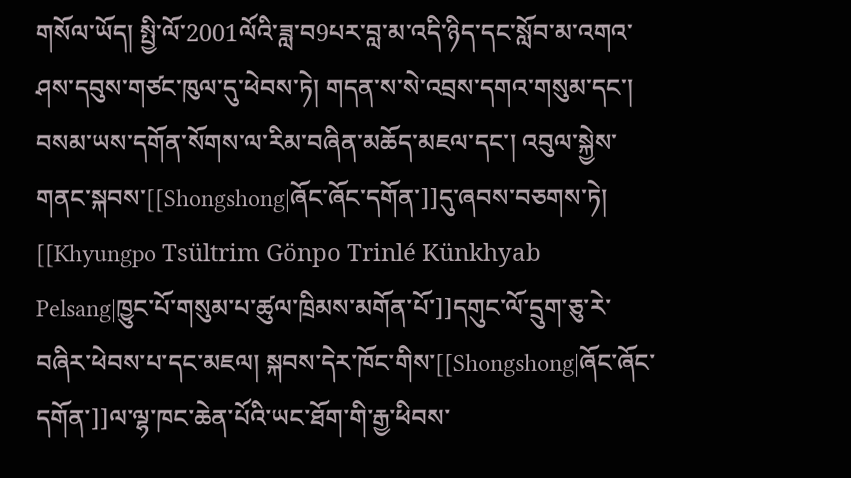གསོལ་ཡོད། སྤྱི་ལོ་2001ལོའི་ཟླ་བ9པར་བླ་མ་འདི་ཉིད་དང་སློབ་མ་འགའ་ཤས་དབུས་གཙང་ཁུལ་དུ་ཕེབས་ཏེ། གདན་ས་སེ་འབྲས་དགའ་གསུམ་དང་། བསམ་ཡས་དགོན་སོགས་ལ་རིམ་བཞིན་མཆོད་མཇལ་དང་། འབུལ་སྐྱེས་གནང་སྐབས་[[Shongshong|ཞོང་ཞོང་དགོན་]]དུ་ཞབས་བཅགས་ཏེ། [[Khyungpo Tsültrim Gönpo Trinlé Künkhyab Pelsang|ཁྱུང་པོ་གསུམ་པ་ཚུལ་ཁྲིམས་མགོན་པོ་]]དགུང་ལོ་དྲུག་ཅུ་རེ་བཞིར་ཕེབས་པ་དང་མཇལ། སྐབས་དེར་ཁོང་གིས་[[Shongshong|ཞོང་ཞོང་དགོན་]]ལ་ལྷ་ཁང་ཆེན་པོའི་ཡང་ཐོག་གི་རྒྱ་ཕིབས་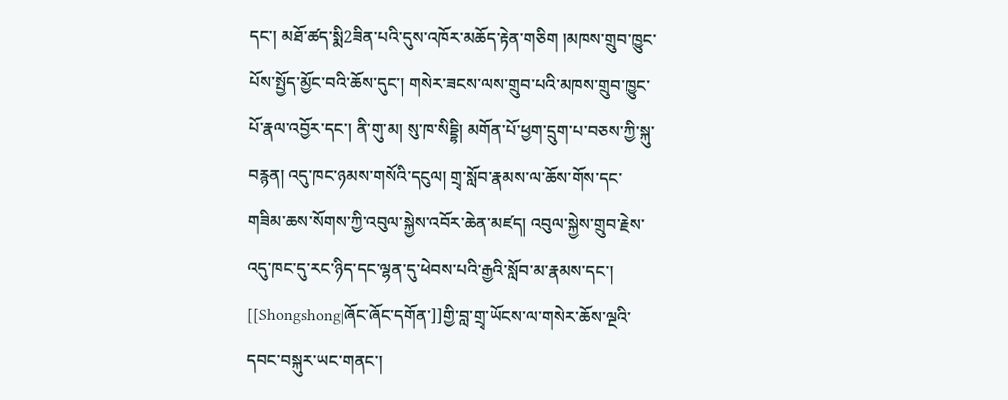དང་། མཐོ་ཚད་སྨི2ཟིན་པའི་དུས་འཁོར་མཆོད་རྟེན་གཅིག །མཁས་གྲུབ་ཁྱུང་པོས་སྤྱོད་མྱོང་བའི་ཆོས་དུང་། གསེར་ཟངས་ལས་གྲུབ་པའི་མཁས་གྲུབ་ཁྱུང་པོ་རྣལ་འབྱོར་དང་། ནི་གུ་མ། སུ་ཁ་སིདྡྷི། མགོན་པོ་ཕྱག་དྲུག་པ་བཅས་ཀྱི་སྐུ་བརྙན། འདུ་ཁང་ཉམས་གསོའི་དངུལ། གྲྭ་སློབ་རྣམས་ལ་ཆོས་གོས་དང་གཟིམ་ཆས་སོགས་ཀྱི་འབུལ་སྐྱེས་འབོར་ཆེན་མཛད། འབུལ་སྐྱེས་གྲུབ་རྗེས་འདུ་ཁང་དུ་རང་ཉིད་དང་ལྷན་དུ་ཕེབས་པའི་རྒྱའི་སློབ་མ་རྣམས་དང་། [[Shongshong|ཞོང་ཞོང་དགོན་]]གྱི་བླ་གྲྭ་ཡོངས་ལ་གསེར་ཆོས་ལྔའི་དབང་བསྐུར་ཡང་གནང་།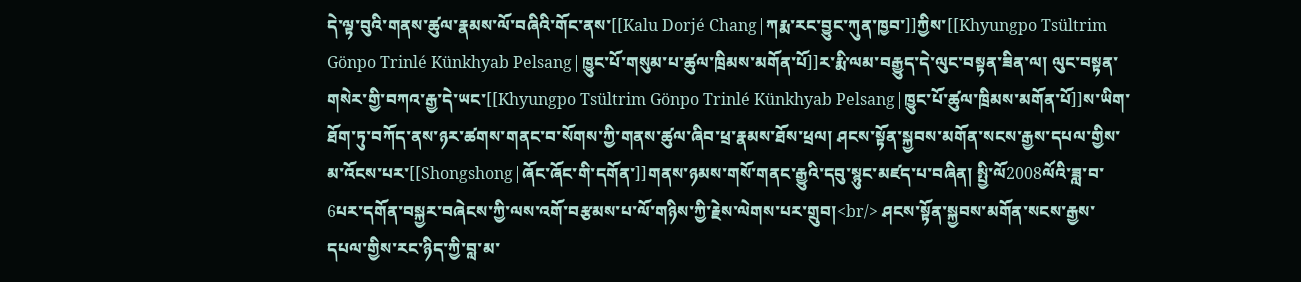དེ་ལྟ་བུའི་གནས་ཚུལ་རྣམས་ལོ་བཞིའི་གོང་ནས་[[Kalu Dorjé Chang|ཀརྨ་རང་བྱུང་ཀུན་ཁྱབ་]]ཀྱིས་[[Khyungpo Tsültrim Gönpo Trinlé Künkhyab Pelsang|ཁྱུང་པོ་གསུམ་པ་ཚུལ་ཁྲིམས་མགོན་པོ]]ར་རྨི་ལམ་བརྒྱུད་དེ་ལུང་བསྟན་ཟིན་ལ། ལུང་བསྟན་གསེར་གྱི་བཀའ་རྒྱ་དེ་ཡང་[[Khyungpo Tsültrim Gönpo Trinlé Künkhyab Pelsang|ཁྱུང་པོ་ཚུལ་ཁྲིམས་མགོན་པོ]]ས་ཡིག་ཐོག་ཏུ་བཀོད་ནས་ཉར་ཚགས་གནང་བ་སོགས་ཀྱི་གནས་ཚུལ་ཞིབ་ཕྲ་རྣམས་ཐོས་ཕྲལ། ཤངས་སྟོན་སྐྱབས་མགོན་སངས་རྒྱས་དཔལ་གྱིས་མ་འོངས་པར་[[Shongshong|ཞོང་ཞོང་གི་དགོན་]]གནས་ཉམས་གསོ་གནང་རྒྱུའི་དབུ་སྙུང་མཛད་པ་བཞིན། སྤྱི་ལོ2008ལོའི་ཟླ་བ་6པར་དགོན་བསྐྱར་བཞེངས་ཀྱི་ལས་འགོ་བརྩམས་པ་ལོ་གཉིས་ཀྱི་རྗེས་ལེགས་པར་གྲུབ།<br/> ཤངས་སྟོན་སྐྱབས་མགོན་སངས་རྒྱས་དཔལ་གྱིས་རང་ཉིད་ཀྱི་བླ་མ་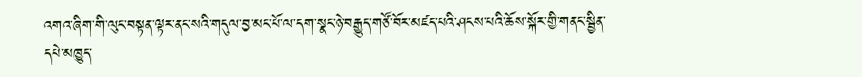འགའ་ཞིག་གི་ལུང་བསྟན་ལྟར་ནང་སའི་གདུལ་བྱ་མང་པོ་ལ་དག་སྣང་ཉེ་བརྒྱུད་གཙོ་བོར་མཛད་པའི་ཤངས་པའི་ཆོས་སྐོར་གྱི་གནང་སྦྱིན་དཔེ་མཁྱུད་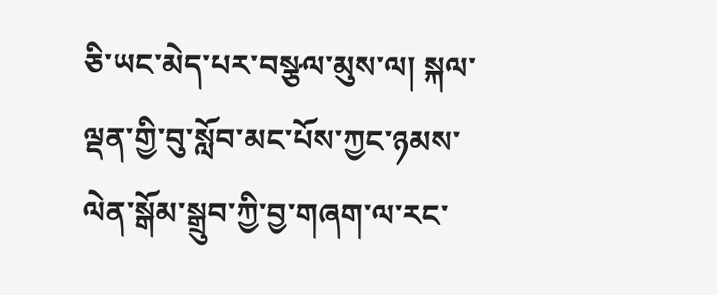ཅི་ཡང་མེད་པར་བསྩལ་མུས་ལ། སྐལ་ལྡན་གྱི་བུ་སློབ་མང་པོས་ཀྱང་ཉམས་ལེན་སྒོམ་སྒྲུབ་ཀྱི་བྱ་གཞག་ལ་རང་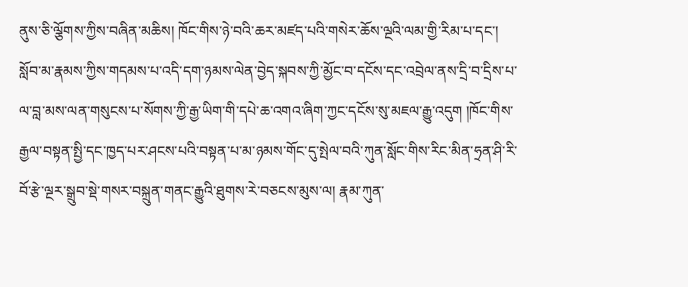ནུས་ཅི་ལྕོགས་ཀྱིས་བཞིན་མཆིས། ཁོང་གིས་ཉེ་བའི་ཆར་མཛད་པའི་གསེར་ཆོས་ལྔའི་ལམ་གྱི་རིམ་པ་དང་། སློབ་མ་རྣམས་ཀྱིས་གདམས་པ་འདི་དག་ཉམས་ལེན་བྱེད་སྐབས་ཀྱི་མྱོང་བ་དངོས་དང་འབྲེལ་ནས་དྲི་བ་དྲིས་པ་ལ་བླ་མས་ལན་གསུངས་པ་སོགས་ཀྱི་རྒྱ་ཡིག་གི་དཔེ་ཆ་འགའ་ཞིག་ཀྱང་དངོས་སུ་མཇལ་རྒྱུ་འདུག །ཁོང་གིས་རྒྱལ་བསྟན་སྤྱི་དང་ཁྱད་པར་ཤངས་པའི་བསྟན་པ་མ་ཉམས་གོང་དུ་སྤེལ་བའི་ཀུན་སློང་གིས་རིང་མིན་ཧྲན་ཤི་རི་བོ་རྩེ་ལྔར་སྒྲུབ་སྡེ་གསར་བསྐྲུན་གནང་རྒྱུའི་ཐུགས་རེ་བཅངས་མུས་ལ། རྣམ་ཀུན་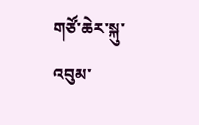གཙོ་ཆེར་སྐུ་འབུམ་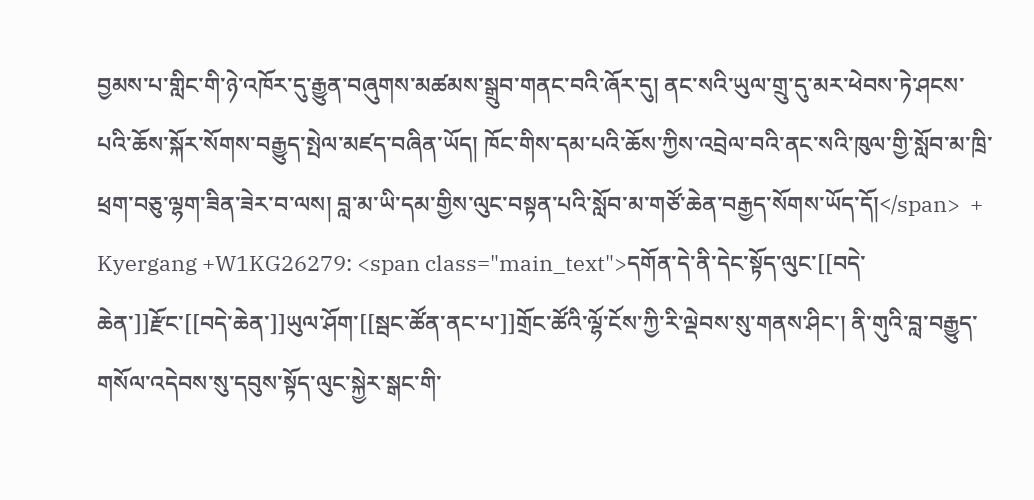བྱམས་པ་གླིང་གི་ཉེ་འཁོར་དུ་རྒྱུན་བཞུགས་མཚམས་སྒྲུབ་གནང་བའི་ཞོར་དུ། ནང་སའི་ཡུལ་གྲུ་དུ་མར་ཕེབས་ཏེ་ཤངས་པའི་ཆོས་སྐོར་སོགས་བརྒྱུད་སྤེལ་མཛད་བཞིན་ཡོད། ཁོང་གིས་དམ་པའི་ཆོས་ཀྱིས་འབྲེལ་བའི་ནང་སའི་ཁུལ་གྱི་སློབ་མ་ཁྲི་ཕྲག་བཅུ་ལྷག་ཟིན་ཟེར་བ་ལས། བླ་མ་ཡི་དམ་གྱིས་ལུང་བསྟན་པའི་སློབ་མ་གཙོ་ཆེན་བརྒྱད་སོགས་ཡོད་དོ།</span>  +
Kyergang +W1KG26279: <span class="main_text">དགོན་དེ་ནི་དེང་སྟོད་ལུང་[[བདེ་ཆེན་]]རྫོང་[[བདེ་ཆེན་]]ཡུལ་ཤོག་[[སྦང་ཚོན་ནང་པ་]]གྲོང་ཚོའི་ལྷོ་ངོས་ཀྱི་རི་ལྡེབས་སུ་གནས་ཤིང་། ནི་གུའི་བླ་བརྒྱུད་གསོལ་འདེབས་སུ་དབུས་སྟོད་ལུང་སྐྱེར་སྒང་གི་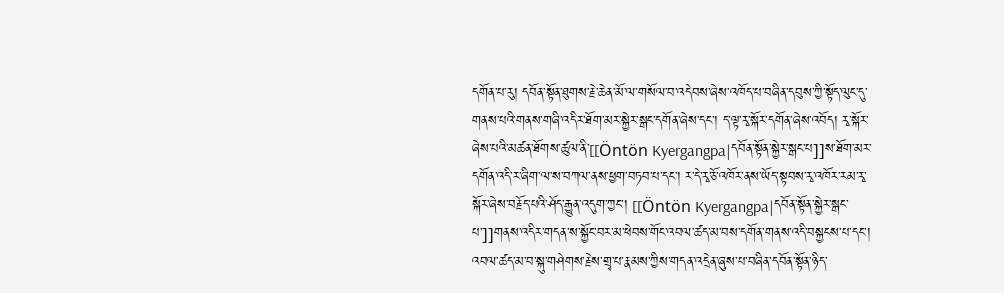དགོན་པ་རུ། དབོན་སྟོན་ཐུགས་རྗེ་ཆེན་མོ་ལ་གསོལ་བ་འདེབས་ཞེས་འཁོད་པ་བཞིན་དབུས་ཀྱི་སྟོད་ལུང་དུ་གནས་པའི་གནས་གཞི་འདིར་ཐོག་མར་སྐྱེར་སྒང་དགོན་ཞེས་དང་། ད་ལྟ་རྭ་སྐོར་དགོན་ཞེས་འབོད། རྭ་སྐོར་ཞེས་པའི་མཚན་ཐོགས་ཚུལ་ནི་[[Öntön Kyergangpa|དབོན་སྟོན་སྐྱེར་སྒང་པ]]ས་ཐོག་མར་དགོན་འདི་ར་ཞིག་ལ་ས་བཀལ་ནས་ཕྱག་བཏབ་པ་དང་། ར་དེ་རྭ་ཅོ་འཁོར་ནས་ཡོད་སྟབས་རྭ་འཁོར་རམ་རྭ་སྐོར་ཞེས་བརྗོད་པའི་ཤོད་རྒྱུན་འདུག་ཀྱང་། [[Öntön Kyergangpa|དབོན་སྟོན་སྐྱེར་སྒང་པ་]]གནས་འདིར་གདན་ས་སྐྱོང་བར་མ་ཕེབས་གོང་འབལ་ཚད་མ་བས་དགོན་གནས་འདི་བསྐྱངས་པ་དང་། འབལ་ཚད་མ་བ་སྐུ་གཤེགས་རྗེས་གྲྭ་པ་རྣམས་ཀྱིས་གདན་འདྲེན་ཞུས་པ་བཞིན་དབོན་སྟོན་ཉིད་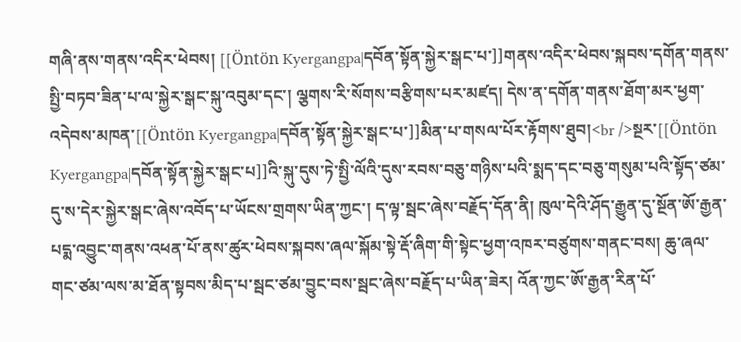གཞི་ནས་གནས་འདིར་ཕེབས། [[Öntön Kyergangpa|དབོན་སྟོན་སྐྱེར་སྒང་པ་]]གནས་འདིར་ཕེབས་སྐབས་དགོན་གནས་སྤྱི་བཏབ་ཟིན་པ་ལ་སྐྱེར་སྒང་སྐུ་འབུམ་དང་། ལྕགས་རི་སོགས་བརྩིགས་པར་མཛད། དེས་ན་དགོན་གནས་ཐོག་མར་ཕྱག་འདེབས་མཁན་[[Öntön Kyergangpa|དབོན་སྟོན་སྐྱེར་སྒང་པ་]]མིན་པ་གསལ་པོར་རྟོགས་ཐུབ།<br />སྔར་[[Öntön Kyergangpa|དབོན་སྟོན་སྐྱེར་སྒང་པ]]འི་སྐུ་དུས་ཏེ་སྤྱི་ལོའི་དུས་རབས་བཅུ་གཉིས་པའི་སྨད་དང་བཅུ་གསུམ་པའི་སྟོད་ཙམ་དུ་ས་དེར་སྐྱེར་སྒང་ཞེས་འབོད་པ་ཡོངས་གྲགས་ཡིན་ཀྱང་། ད་ལྟ་སྦང་ཞེས་བརྗོད་དོན་ནི། ཁུལ་དེའི་ཤོད་རྒྱུན་དུ་སྔོན་ཨོ་རྒྱན་པདྨ་འབྱུང་གནས་འཕན་པོ་ནས་ཚུར་ཕེབས་སྐབས་ཞལ་སྐོམ་སྟེ་རྡོ་ཞིག་གི་སྟེང་ཕྱག་འཁར་བཙུགས་གནང་བས། ཆུ་ཞལ་གང་ཙམ་ལས་མ་ཐོན་སྟབས་མིད་པ་སྦང་ཙམ་བྱུང་བས་སྦང་ཞེས་བརྗོད་པ་ཡིན་ཟེར། འོན་ཀྱང་ཨོ་རྒྱན་རིན་པོ་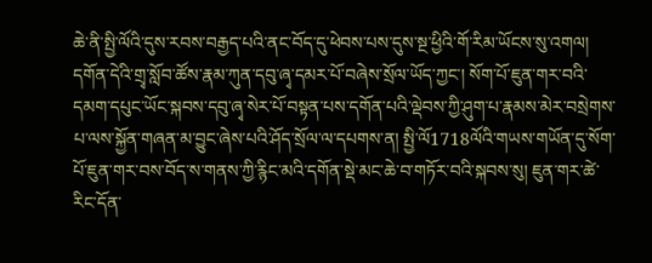ཆེ་ནི་སྤྱི་ལོའི་དུས་རབས་བརྒྱད་པའི་ནང་བོད་དུ་ཕེབས་པས་དུས་སྔ་ཕྱིའི་གོ་རིམ་ཡོངས་སུ་འགལ། དགོན་དེའི་གྲྭ་སློབ་ཚོས་རྣམ་ཀུན་དབུ་ཞྭ་དམར་པོ་བཞེས་སྲོལ་ཡོད་ཀྱང་། སོག་པོ་ཇུན་གར་བའི་དམག་དཔུང་ཡོང་སྐབས་དབུ་ཞྭ་སེར་པོ་བསྟན་པས་དགོན་པའི་ལྡེབས་ཀྱི་ཤུག་པ་རྣམས་མེར་བསྲེགས་པ་ལས་སྐྱོན་གཞན་མ་བྱུང་ཞེས་པའི་ཤོད་སྲོལ་ལ་དཔགས་ན། སྤྱི་ལོ1718ལོའི་གཡས་གཡོན་དུ་སོག་པོ་ཇུན་གར་བས་བོད་ས་གནས་ཀྱི་རྙིང་མའི་དགོན་སྡེ་མང་ཆེ་བ་གཏོར་བའི་སྐབས་སུ། ཇུན་གར་ཚེ་རིང་དོན་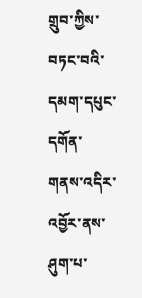གྲུབ་ཀྱིས་བཏང་བའི་དམག་དཔུང་དགོན་གནས་འདིར་འབྱོར་ནས་ཤུག་པ་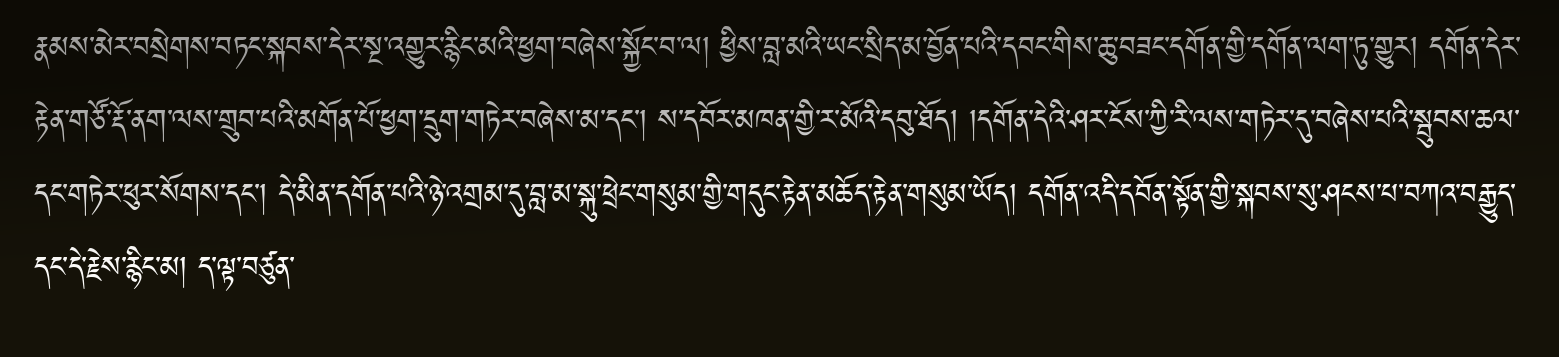རྣམས་མེར་བསྲེགས་བཏང་སྐབས་དེར་སྔ་འགྱུར་རྙིང་མའི་ཕྱག་བཞེས་སྐྱོང་བ་ལ། ཕྱིས་བླ་མའི་ཡང་སྲིད་མ་བྱོན་པའི་དབང་གིས་ཆུ་བཟང་དགོན་གྱི་དགོན་ལག་ཏུ་གྱུར། དགོན་དེར་རྟེན་གཙོ་རྡོ་ནག་ལས་གྲུབ་པའི་མགོན་པོ་ཕྱག་དྲུག་གཏེར་བཞེས་མ་དང་། ས་དབོར་མཁན་གྱི་ར་མོའི་དབུ་ཐོད། །དགོན་དེའི་ཤར་ངོས་ཀྱི་རི་ལས་གཏེར་དུ་བཞེས་པའི་སྦུབས་ཆལ་དང་གཏེར་ཕུར་སོགས་དང་། དེ་མིན་དགོན་པའི་ཉེ་འགྲམ་དུ་བླ་མ་སྐུ་ཕྲེང་གསུམ་གྱི་གདུང་རྟེན་མཆོད་རྟེན་གསུམ་ཡོད། དགོན་འདི་དབོན་སྟོན་གྱི་སྐབས་སུ་ཤངས་པ་བཀའ་བརྒྱུད་དང་དེ་རྗེས་རྙིང་མ། ད་ལྟ་བཙུན་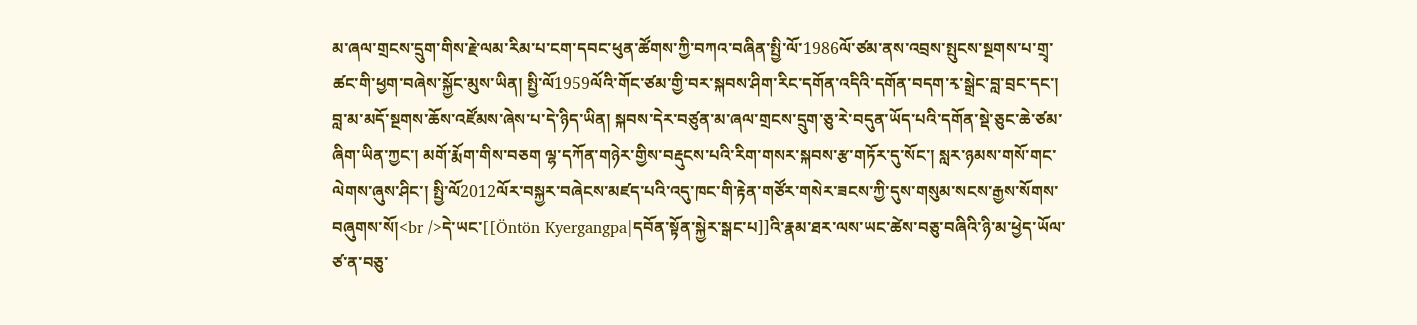མ་ཞལ་གྲངས་དྲུག་གིས་རྗེ་ལམ་རིམ་པ་ངག་དབང་ཕུན་ཚོགས་ཀྱི་བཀའ་བཞིན་སྤྱི་ལོ་1986ལོ་ཙམ་ནས་འབྲས་སྤུངས་སྔགས་པ་གྲྭ་ཚང་གི་ཕྱག་བཞེས་སྐྱོང་མུས་ཡིན། སྤྱི་ལོ1959ལོའི་གོང་ཙམ་གྱི་བར་སྐབས་ཤིག་རིང་དགོན་འདིའི་དགོན་བདག་རྭ་སྒྲེང་བླ་བྲང་དང་། བླ་མ་མདོ་སྔགས་ཆོས་འཛོམས་ཞེས་པ་དེ་ཉིད་ཡིན། སྐབས་དེར་བཙུན་མ་ཞལ་གྲངས་དྲུག་ཅུ་རེ་བདུན་ཡོད་པའི་དགོན་སྡེ་ཅུང་ཆེ་ཙམ་ཞིག་ཡིན་ཀྱང་། མགོ་རྨོག་གིས་བཅག ལྷ་དཀོན་གཉེར་གྱིས་བརྡུངས་པའི་རིག་གསར་སྐབས་རྩ་གཏོར་དུ་སོང་། སླར་ཉམས་གསོ་གང་ལེགས་ཞུས་ཤིང་། སྤྱི་ལོ2012ལོར་བསྐྱར་བཞེངས་མཛད་པའི་འདུ་ཁང་གི་རྟེན་གཙོར་གསེར་ཟངས་ཀྱི་དུས་གསུམ་སངས་རྒྱས་སོགས་བཞུགས་སོ།<br />དེ་ཡང་[[Öntön Kyergangpa|དབོན་སྟོན་སྐྱེར་སྒང་པ]]འི་རྣམ་ཐར་ལས་ཡང་ཚེས་བཅུ་བཞིའི་ཉི་མ་ཕྱེད་ཡོལ་ཙ་ན་བཅུ་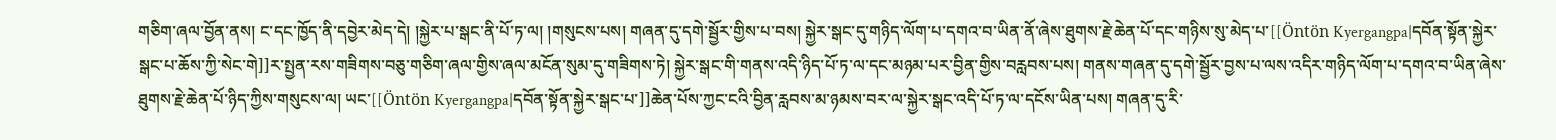གཅིག་ཞལ་བྱོན་ནས། ང་དང་ཁྱོད་ནི་དབྱེར་མེད་དེ། །སྐྱེར་པ་སྒང་ནི་པོ་ཏ་ལ། །གསུངས་པས། གཞན་དུ་དགེ་སྦྱོར་གྱིས་པ་བས། སྐྱེར་སྒང་དུ་གཉིད་ལོག་པ་དགའ་བ་ཡིན་ནོ་ཞེས་ཐུགས་རྗེ་ཆེན་པོ་དང་གཉིས་སུ་མེད་པ་[[Öntön Kyergangpa|དབོན་སྟོན་སྐྱེར་སྒང་པ་ཆོས་ཀྱི་སེང་གེ]]ར་སྤྱན་རས་གཟིགས་བཅུ་གཅིག་ཞལ་གྱིས་ཞལ་མངོན་སུམ་དུ་གཟིགས་ཏེ། སྐྱེར་སྒང་གི་གནས་འདི་ཉིད་པོ་ཏ་ལ་དང་མཉམ་པར་བྱིན་གྱིས་བརླབས་པས། གནས་གཞན་དུ་དགེ་སྦྱོར་བྱས་པ་ལས་འདིར་གཉིད་ལོག་པ་དགའ་བ་ཡིན་ཞེས་ཐུགས་རྗེ་ཆེན་པོ་ཉིད་ཀྱིས་གསུངས་ལ། ཡང་[[Öntön Kyergangpa|དབོན་སྟོན་སྐྱེར་སྒང་པ་]]ཆེན་པོས་ཀྱང་ངའི་བྱིན་རླབས་མ་ཉམས་བར་ལ་སྐྱེར་སྒང་འདི་པོ་ཏ་ལ་དངོས་ཡིན་པས། གཞན་དུ་རི་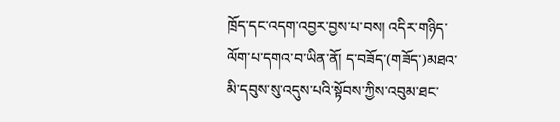ཁྲོད་དང་འདག་འབྱར་བྱས་པ་བས། འདིར་གཉིད་ལོག་པ་དགའ་བ་ཡིན་ནོ། ད་བཟོད་(གཟོད་)མཐའ་མི་དབུས་སུ་འདུས་པའི་སྟོབས་ཀྱིས་འབུམ་ཐང་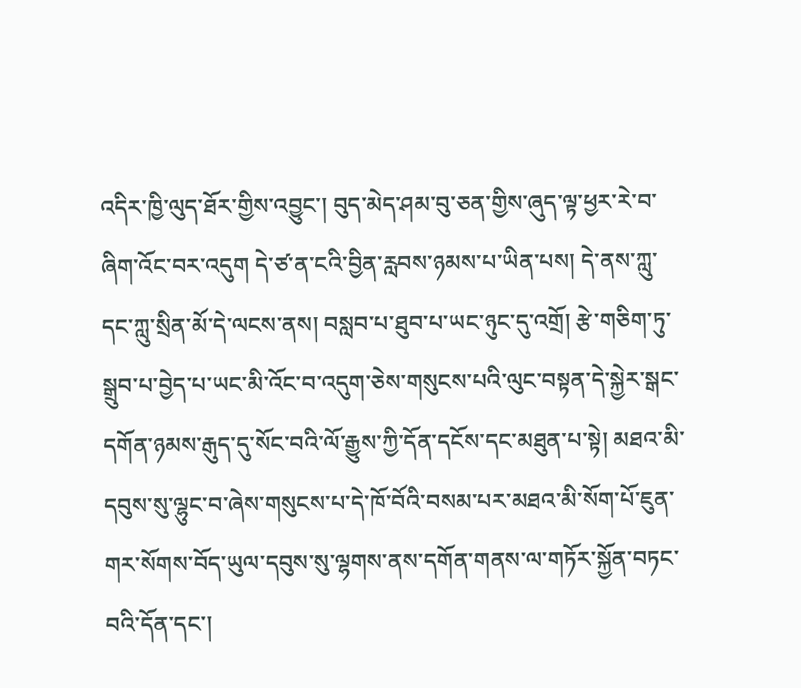འདིར་ཁྱི་ལུད་ཐོར་གྱིས་འབྱུང་། བུད་མེད་ཤམ་བུ་ཅན་གྱིས་ཞུད་ལྟ་ཕྱར་རེ་བ་ཞིག་འོང་བར་འདུག དེ་ཙ་ན་ངའི་བྱིན་རླབས་ཉམས་པ་ཡིན་པས། དེ་ནས་ཀླུ་དང་ཀླུ་སྲིན་མོ་དེ་ལངས་ནས། བསླབ་པ་ཐུབ་པ་ཡང་ཉུང་དུ་འགྲོ། རྩེ་གཅིག་ཏུ་སྒྲུབ་པ་བྱེད་པ་ཡང་མི་འོང་བ་འདུག་ཅེས་གསུངས་པའི་ལུང་བསྟན་དེ་སྐྱེར་སྒང་དགོན་ཉམས་རྒུད་དུ་སོང་བའི་ལོ་རྒྱུས་ཀྱི་དོན་དངོས་དང་མཐུན་པ་སྟེ། མཐའ་མི་དབུས་སུ་ལྷུང་བ་ཞེས་གསུངས་པ་དེ་ཁོ་བོའི་བསམ་པར་མཐའ་མི་སོག་པོ་ཇུན་གར་སོགས་བོད་ཡུལ་དབུས་སུ་ལྷགས་ནས་དགོན་གནས་ལ་གཏོར་སྐྱོན་བཏང་བའི་དོན་དང་།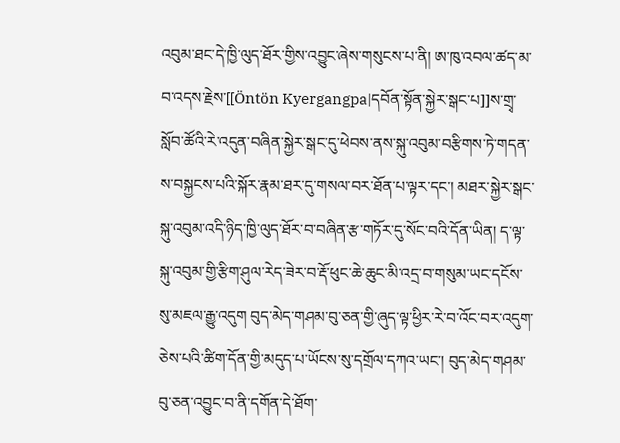འབུམ་ཐང་དེ་ཁྱི་ལུད་ཐོར་གྱིས་འབྱུང་ཞེས་གསུངས་པ་ནི། ཨ་ཁུ་འབལ་ཚད་མ་བ་འདས་རྗེས་[[Öntön Kyergangpa|དབོན་སྟོན་སྐྱེར་སྒང་པ]]ས་གྲྭ་སློབ་ཚོའི་རེ་འདུན་བཞིན་སྐྱེར་སྒང་དུ་ཕེབས་ནས་སྐུ་འབུམ་བརྩིགས་ཏེ་གདན་ས་བསྐྱངས་པའི་སྐོར་རྣམ་ཐར་དུ་གསལ་བར་ཐོན་པ་ལྟར་དང་། མཐར་སྐྱེར་སྒང་སྐུ་འབུམ་འདི་ཉིད་ཁྱི་ལུད་ཐོར་བ་བཞིན་རྩ་གཏོར་དུ་སོང་བའི་དོན་ཡིན། ད་ལྟ་སྐུ་འབུམ་གྱི་རྩིག་ཤུལ་རེད་ཟེར་བ་རྡོ་ཕུང་ཆེ་ཆུང་མི་འདྲ་བ་གསུམ་ཡང་དངོས་སུ་མཇལ་རྒྱུ་འདུག བུད་མེད་གཤམ་བུ་ཅན་གྱི་ཞུད་ལྟ་ཕྱིར་རེ་བ་འོང་བར་འདུག་ཅེས་པའི་ཚིག་དོན་གྱི་མདུད་པ་ཡོངས་སུ་དགྲོལ་དཀའ་ཡང་། བུད་མེད་གཤམ་བུ་ཅན་འབྱུང་བ་ནི་དགོན་དེ་ཐོག་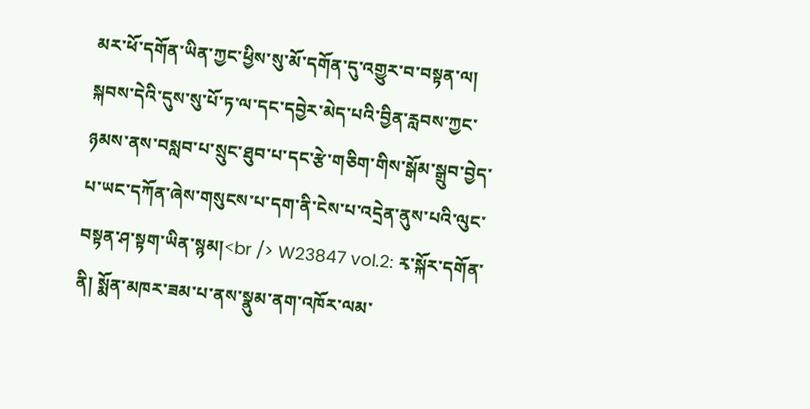མར་ཕོ་དགོན་ཡིན་ཀྱང་ཕྱིས་སུ་མོ་དགོན་དུ་འགྱུར་བ་བསྟན་ལ། སྐབས་དེའི་དུས་སུ་པོ་ཏ་ལ་དང་དབྱེར་མེད་པའི་བྱིན་རླབས་ཀྱང་ཉམས་ནས་བསླབ་པ་སྲུང་ཐུབ་པ་དང་རྩེ་གཅིག་གིས་སྒོམ་སྒྲུབ་བྱེད་པ་ཡང་དཀོན་ཞེས་གསུངས་པ་དག་ནི་ངེས་པ་འདྲེན་ནུས་པའི་ལུང་བསྟན་ཤ་སྟག་ཡིན་སྙམ།<br /> W23847 vol.2: རྭ་སྐོར་དགོན་ནི། སྨོན་མཁར་ཟམ་པ་ནས་སྣུམ་ནག་འཁོར་ལམ་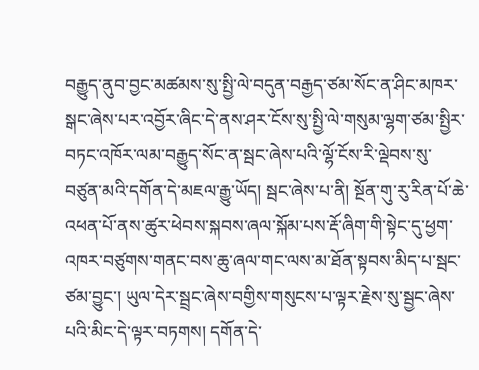བརྒྱུད་ནུབ་བྱང་མཚམས་སུ་སྤྱི་ལེ་བདུན་བརྒྱད་ཙམ་སོང་ན་ཤིང་མཁར་སྒང་ཞེས་པར་འབྱོར་ཞིང་དེ་ནས་ཤར་ངོས་སུ་སྤྱི་ལེ་གསུམ་ལྷག་ཙམ་སྤྱིར་བཏང་འཁོར་ལམ་བརྒྱུད་སོང་ན་སྦང་ཞེས་པའི་ལྷོ་ངོས་རི་ལྡེབས་སུ་བཙུན་མའི་དགོན་དེ་མཇལ་རྒྱུ་ཡོད། སྦང་ཞེས་པ་ནི། སྔོན་གུ་རུ་རིན་པོ་ཆེ་འཕན་པོ་ནས་ཚུར་ཕེབས་སྐབས་ཞལ་སྐོམ་པས་རྡོ་ཞིག་གི་སྟེང་དུ་ཕྱག་འཁར་བཙུགས་གནང་བས་ཆུ་ཞལ་གང་ལས་མ་ཐོན་སྟབས་མིད་པ་སྦང་ཙམ་བྱུང་། ཡུལ་དེར་སྦྲང་ཞེས་བགྱིས་གསུངས་པ་ལྟར་རྗེས་སུ་སྦྱང་ཞེས་པའི་མིང་དེ་ལྟར་བཏགས། དགོན་དེ་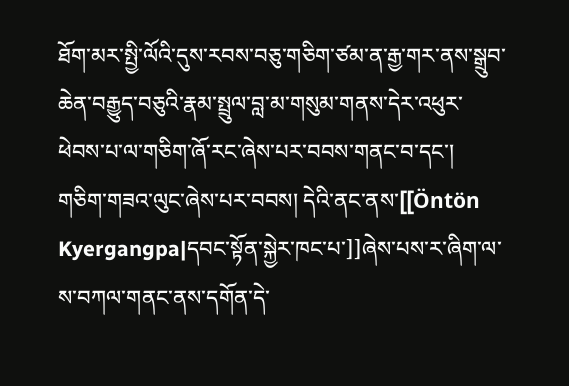ཐོག་མར་སྤྱི་ལོའི་དུས་རབས་བཅུ་གཅིག་ཙམ་ན་རྒྱ་གར་ནས་སྒྲུབ་ཆེན་བརྒྱུད་བཅུའི་རྣམ་སྤྲུལ་བླ་མ་གསུམ་གནས་དེར་འཕུར་ཕེབས་པ་ལ་གཅིག་ཞོ་རང་ཞེས་པར་བབས་གནང་བ་དང་། གཅིག་གཟའ་ལུང་ཞེས་པར་བབས། དེའི་ནང་ནས་[[Öntön Kyergangpa|དབང་སྟོན་སྐྱེར་ཁང་པ་]]ཞེས་པས་ར་ཞིག་ལ་ས་བཀལ་གནང་ནས་དགོན་དེ་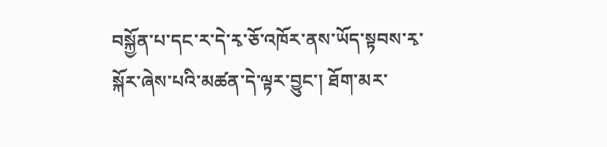བསྐྱོན་པ་དང་ར་དེ་རྭ་ཅོ་འཁོར་ནས་ཡོད་སྟབས་རྭ་སྐོར་ཞེས་པའི་མཚན་དེ་ལྟར་བྱུང་། ཐོག་མར་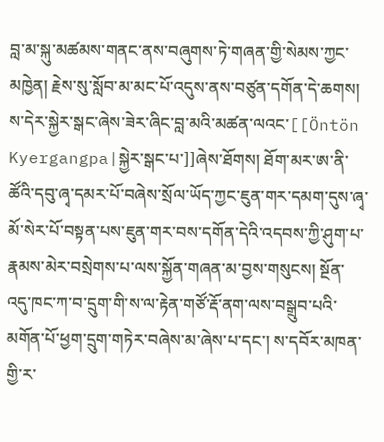བླ་མ་སྐུ་མཚམས་གནང་ནས་བཞུགས་ཏེ་གཞན་གྱི་སེམས་ཀྱང་མཁྱེན། རྗེས་སུ་སློབ་མ་མང་པོ་འདུས་ནས་བཙུན་དགོན་དེ་ཆགས། ས་དེར་སྐྱེར་སྒང་ཞེས་ཟེར་ཞིང་བླ་མའི་མཚན་ལའང་[[Öntön Kyergangpa|སྐྱེར་སྒང་པ་]]ཞེས་ཐོགས། ཐོག་མར་ཨ་ནི་ཚོའི་དབུ་ཞྭ་དམར་པོ་བཞེས་སྲོལ་ཡོད་ཀྱང་ཇུན་གར་དམག་དུས་ཞྭ་མོ་སེར་པོ་བསྟན་པས་ཇུན་གར་བས་དགོན་དེའི་འདབས་ཀྱི་ཤུག་པ་རྣམས་མེར་བསྲེགས་པ་ལས་སྐྱོན་གཞན་མ་བྱས་གསུངས། སྔོན་འདུ་ཁང་ཀ་བ་དྲུག་གི་ས་ལ་རྟེན་གཙོ་རྡོ་ནག་ལས་བསྒྲུབ་པའི་མགོན་པོ་ཕྱག་དྲུག་གཏེར་བཞེས་མ་ཞེས་པ་དང་། ས་དབོར་མཁན་གྱི་ར་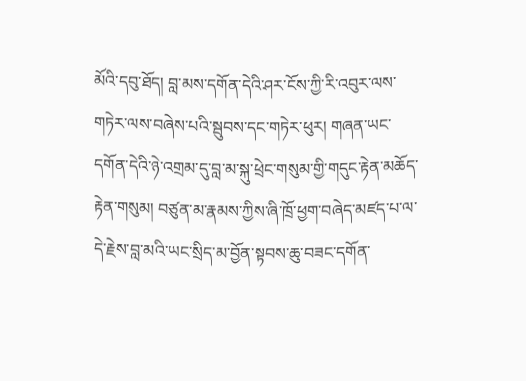མོའི་དབུ་ཐོད། བླ་མས་དགོན་དེའི་ཤར་ངོས་ཀྱི་རི་འབུར་ལས་གཏེར་ལས་བཞེས་པའི་སྦུབས་དང་གཏེར་ཕུར། གཞན་ཡང་དགོན་དེའི་ཉེ་འགྲམ་དུ་བླ་མ་སྐུ་ཕྲེང་གསུམ་གྱི་གདུང་རྟེན་མཆོད་རྟེན་གསུམ། བཙུན་མ་རྣམས་ཀྱིས་ཞི་ཁྲོ་ཕྱག་བཞེད་མཛད་པ་ལ་དེ་རྗེས་བླ་མའི་ཡང་སྲིད་མ་བྱོན་སྟབས་ཆུ་བཟང་དགོན་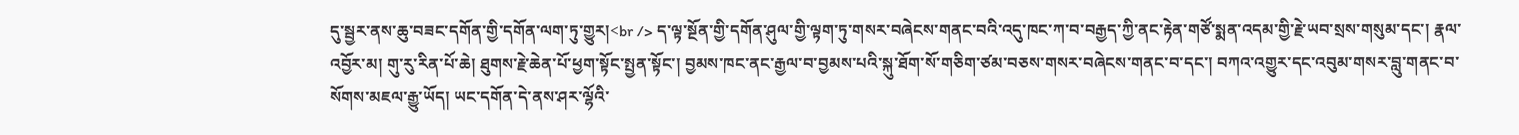དུ་སྦྱར་ནས་ཆུ་བཟང་དགོན་གྱི་དགོན་ལག་ཏུ་གྱུར།<br /> ད་ལྟ་སྔོན་གྱི་དགོན་ཤུལ་གྱི་ལྟག་ཏུ་གསར་བཞེངས་གནང་བའི་འདུ་ཁང་ཀ་བ་བརྒྱད་ཀྱི་ནང་རྟེན་གཙོ་སྨན་འདམ་གྱི་རྗེ་ཡབ་སྲས་གསུམ་དང་། རྣལ་འབྱོར་མ། གུ་རུ་རིན་པོ་ཆེ། ཐུགས་རྗེ་ཆེན་པོ་ཕྱག་སྟོང་སྤྱན་སྟོང་། བྱམས་ཁང་ནང་རྒྱལ་བ་བྱམས་པའི་སྐུ་ཐོག་སོ་གཅིག་ཙམ་བཅས་གསར་བཞེངས་གནང་བ་དང་། བཀའ་འགྱུར་དང་འབུམ་གསར་བླུ་གནང་བ་སོགས་མཇལ་རྒྱུ་ཡོད། ཡང་དགོན་དེ་ནས་ཤར་ལྷོའི་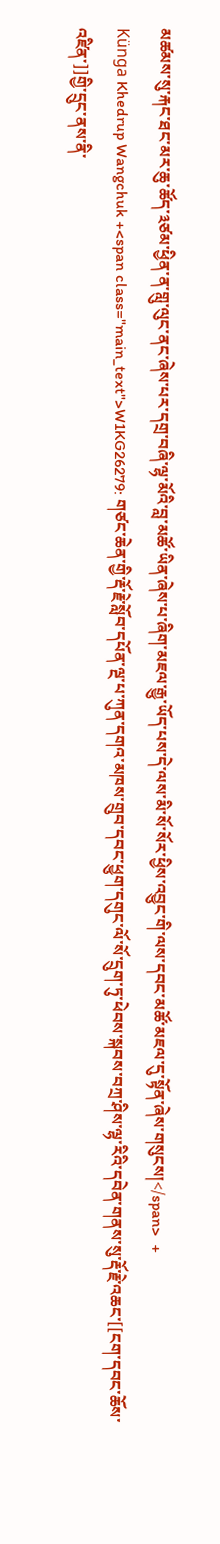མཚམས་སུ་རྐང་ཐང་མར་ཆུ་ཚོད་༣ཙམ་ཕྱིན་ན་གླུ་ལུང་ནང་ཞེས་པར་དགྲ་བཞི་ལྷ་མོའི་བླ་མཚོ་ཡིན་ཞེས་པ་ཞིག་མཇལ་རྒྱུ་ཡོད་པས་དེ་ལས་མི་སོ་སོར་ཕྱིས་འབྱུང་གི་ལས་དབང་མཚོ་མཇལ་དུ་སྟོན་ཞེས་གསུངས།</span>  +
Künga Khedrup Wangchuk +<span class="main_text">W1KG26279: གཙང་ཆེན་གྱི་རྡོ་རྗེ་སློབ་དཔོན་ལྔ་པ་ཀུན་དགའ་མཁས་གྲུབ་དབང་ཕྱུག་དགུང་ལོ་སོ་དྲུག་ཏུ་ཕེབས་སྐབས་བཀྲ་ཤིས་ལྷ་རིའི་དབེན་གནས་སུ་རྡོ་རྗེ་འཆང་[[ངག་དབང་ཆོས་འཛིན་]]གྱི་དྲུང་ནས་ནི་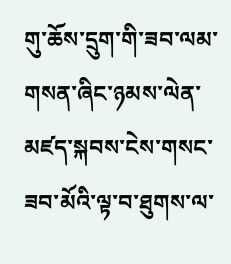གུ་ཆོས་དྲུག་གི་ཟབ་ལམ་གསན་ཞིང་ཉམས་ལེན་མཛད་སྐབས་ངེས་གསང་ཟབ་མོའི་ལྟ་བ་ཐུགས་ལ་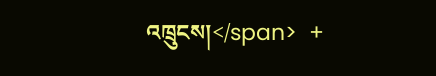འཁྲུངས།</span>  +